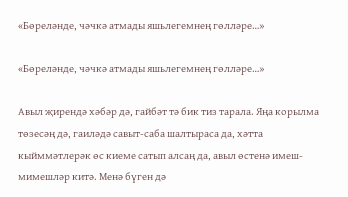«Бөреләнде, чәчкә атмады яшьлегемнең гөлләре…»

«Бөреләнде, чәчкә атмады яшьлегемнең гөлләре…»

Авыл җирендә хәбәр дә, гайбәт тә бик тиз тарала. Яңа корылма төзесәң дә, гаиләдә савыт-саба шалтыраса да, хәтта кыйммәтлерәк өс киеме сатып алсаң да, авыл өстенә имеш-мимешләр китә. Менә бүген дә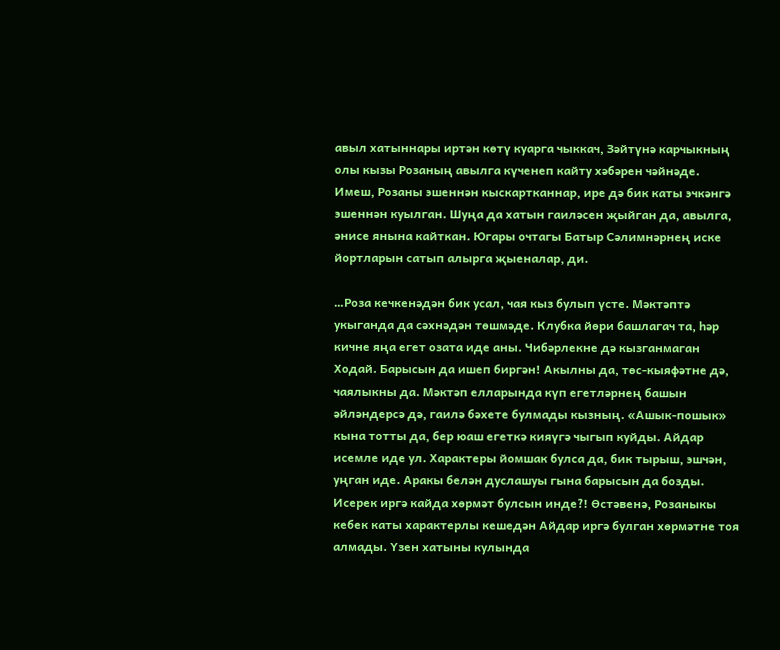авыл хатыннары иртән көтү куарга чыккач, Зәйтүнә карчыкның олы кызы Розаның авылга күченеп кайту хәбәрен чәйнәде. Имеш, Розаны эшеннән кыскартканнар, ире дә бик каты эчкәнгә эшеннән куылган. Шуңа да хатын гаиләсен җыйган да, авылга, әнисе янына кайткан. Югары очтагы Батыр Сәлимнәрнең иске йортларын сатып алырга җыеналар, ди.

…Роза кечкенәдән бик усал, чая кыз булып үсте. Мәктәптә укыганда да сәхнәдән төшмәде. Клубка йөри башлагач та, һәр кичне яңа егет озата иде аны. Чибәрлекне дә кызганмаган Ходай. Барысын да ишеп биргән! Акылны да, төс-кыяфәтне дә, чаялыкны да. Мәктәп елларында күп егетләрнең башын әйләндерсә дә, гаилә бәхете булмады кызның. «Ашык-пошык» кына тотты да, бер юаш егеткә кияүгә чыгып куйды. Айдар исемле иде ул. Характеры йомшак булса да, бик тырыш, эшчән, уңган иде. Аракы белән дуслашуы гына барысын да бозды. Исерек иргә кайда хөрмәт булсын инде?! Өстәвенә, Розаныкы кебек каты характерлы кешедән Айдар иргә булган хөрмәтне тоя алмады. Үзен хатыны кулында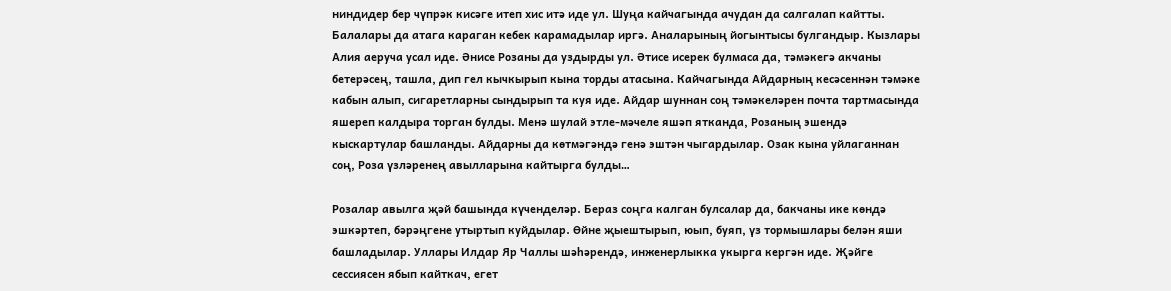ниндидер бер чүпрәк кисәге итеп хис итә иде ул. Шуңа кайчагында ачудан да салгалап кайтты. Балалары да атага караган кебек карамадылар иргә. Аналарының йогынтысы булгандыр. Кызлары Алия аеруча усал иде. Әнисе Розаны да уздырды ул. Әтисе исерек булмаса да, тәмәкегә акчаны бетерәсең, ташла, дип гел кычкырып кына торды атасына. Кайчагында Айдарның кесәсеннән тәмәке кабын алып, сигаретларны сындырып та куя иде. Айдар шуннан соң тәмәкеләрен почта тартмасында яшереп калдыра торган булды. Менә шулай этле-мәчеле яшәп ятканда, Розаның эшендә кыскартулар башланды. Айдарны да көтмәгәндә генә эштән чыгардылар. Озак кына уйлаганнан соң, Роза үзләренең авылларына кайтырга булды…

Розалар авылга җәй башында күченделәр. Бераз соңга калган булсалар да, бакчаны ике көндә эшкәртеп, бәрәңгене утыртып куйдылар. Өйне җыештырып, юып, буяп, үз тормышлары белән яши башладылар. Уллары Илдар Яр Чаллы шәһәрендә, инженерлыкка укырга кергән иде. Җәйге сессиясен ябып кайткач, егет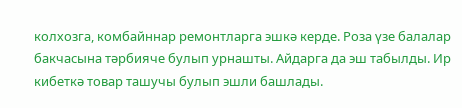колхозга, комбайннар ремонтларга эшкә керде. Роза үзе балалар бакчасына тәрбияче булып урнашты. Айдарга да эш табылды. Ир кибеткә товар ташучы булып эшли башлады.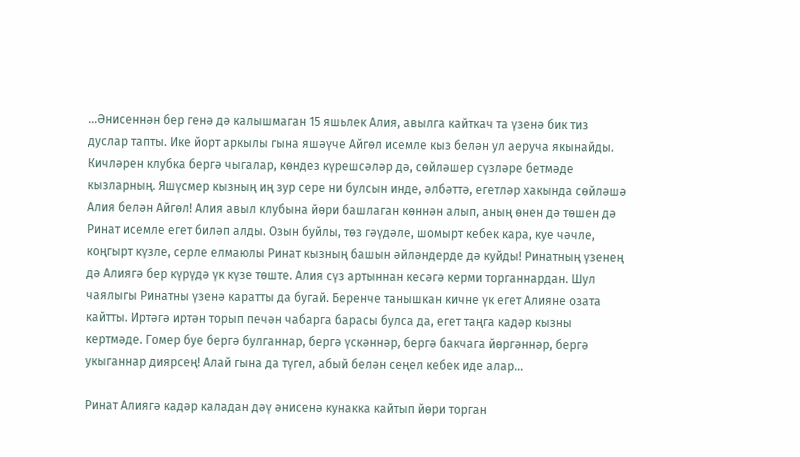…Әнисеннән бер генә дә калышмаган 15 яшьлек Алия, авылга кайткач та үзенә бик тиз дуслар тапты. Ике йорт аркылы гына яшәүче Айгөл исемле кыз белән ул аеруча якынайды. Кичләрен клубка бергә чыгалар, көндез күрешсәләр дә, сөйләшер сүзләре бетмәде кызларның. Яшүсмер кызның иң зур сере ни булсын инде, әлбәттә, егетләр хакында сөйләшә Алия белән Айгөл! Алия авыл клубына йөри башлаган көннән алып, аның өнен дә төшен дә Ринат исемле егет биләп алды. Озын буйлы, төз гәүдәле, шомырт кебек кара, куе чәчле, коңгырт күзле, серле елмаюлы Ринат кызның башын әйләндерде дә куйды! Ринатның үзенең дә Алиягә бер күрүдә үк күзе төште. Алия сүз артыннан кесәгә керми торганнардан. Шул чаялыгы Ринатны үзенә каратты да бугай. Беренче танышкан кичне үк егет Алияне озата кайтты. Иртәгә иртән торып печән чабарга барасы булса да, егет таңга кадәр кызны кертмәде. Гомер буе бергә булганнар, бергә үскәннәр, бергә бакчага йөргәннәр, бергә укыганнар диярсең! Алай гына да түгел, абый белән сеңел кебек иде алар…

Ринат Алиягә кадәр каладан дәү әнисенә кунакка кайтып йөри торган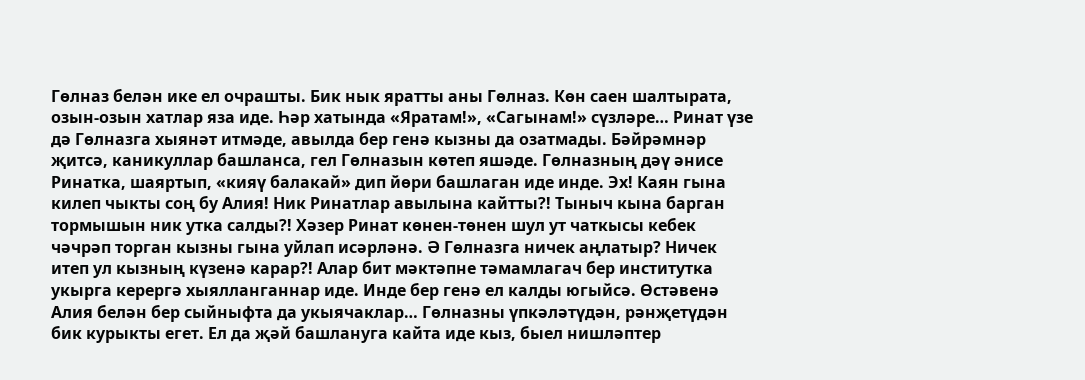Гөлназ белән ике ел очрашты. Бик нык яратты аны Гөлназ. Көн саен шалтырата, озын-озын хатлар яза иде. Һәр хатында «Яратам!», «Сагынам!» сүзләре… Ринат үзе дә Гөлназга хыянәт итмәде, авылда бер генә кызны да озатмады. Бәйрәмнәр җитсә, каникуллар башланса, гел Гөлназын көтеп яшәде. Гөлназның дәү әнисе Ринатка, шаяртып, «кияү балакай» дип йөри башлаган иде инде. Эх! Каян гына килеп чыкты соң бу Алия! Ник Ринатлар авылына кайтты?! Тыныч кына барган тормышын ник утка салды?! Хәзер Ринат көнен-төнен шул ут чаткысы кебек чәчрәп торган кызны гына уйлап исәрләнә. Ә Гөлназга ничек аңлатыр? Ничек итеп ул кызның күзенә карар?! Алар бит мәктәпне тәмамлагач бер институтка укырга керергә хыялланганнар иде. Инде бер генә ел калды югыйсә. Өстәвенә Алия белән бер сыйныфта да укыячаклар… Гөлназны үпкәләтүдән, рәнҗетүдән бик курыкты егет. Ел да җәй башлануга кайта иде кыз, быел нишләптер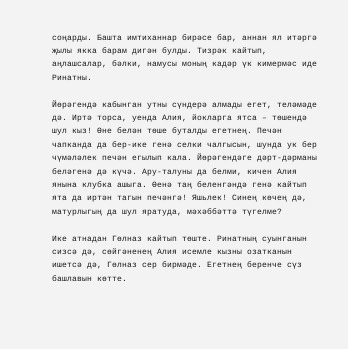соңарды. Башта имтиханнар бирәсе бар, аннан ял итәргә җылы якка барам дигән булды. Тизрәк кайтып, аңлашсалар, бәлки, намусы моның кадәр үк кимермәс иде Ринатны.

Йөрәгендә кабынган утны сүндерә алмады егет, теләмәде дә. Иртә торса, уенда Алия, йокларга ятса – төшендә шул кыз! Өне белән төше буталды егетнең. Печән чапканда да бер-ике генә селки чалгысын, шунда ук бер чүмәләлек печән егылып кала. Йөрәгендәге дәрт-дәрманы беләгенә дә күчә. Ару-талуны да белми, кичен Алия янына клубка ашыга. Өенә таң беленгәндә генә кайтып ята да иртән тагын печәнгә! Яшьлек! Синең көчең дә, матурлыгың да шул яратуда, мәхәббәттә түгелме?

Ике атнадан Гөлназ кайтып төште. Ринатның суынганын сизсә дә, сөйгәненең Алия исемле кызны озатканын ишетсә дә, Гөлназ сер бирмәде. Егетнең беренче сүз башлавын көтте.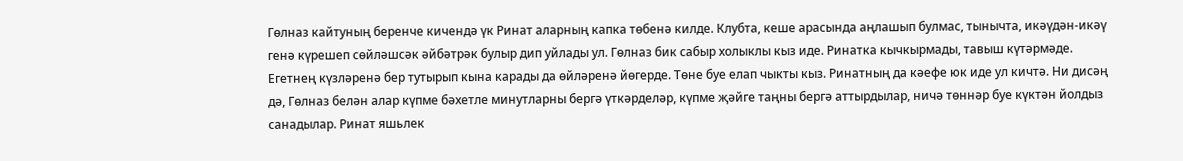Гөлназ кайтуның беренче кичендә үк Ринат аларның капка төбенә килде. Клубта, кеше арасында аңлашып булмас, тынычта, икәүдән-икәү генә күрешеп сөйләшсәк әйбәтрәк булыр дип уйлады ул. Гөлназ бик сабыр холыклы кыз иде. Ринатка кычкырмады, тавыш күтәрмәде. Егетнең күзләренә бер тутырып кына карады да өйләренә йөгерде. Төне буе елап чыкты кыз. Ринатның да кәефе юк иде ул кичтә. Ни дисәң дә, Гөлназ белән алар күпме бәхетле минутларны бергә үткәрделәр, күпме җәйге таңны бергә аттырдылар, ничә төннәр буе күктән йолдыз санадылар. Ринат яшьлек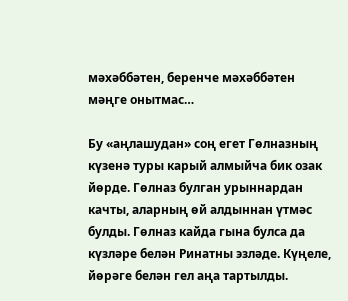мәхәббәтен, беренче мәхәббәтен мәңге онытмас…

Бу «аңлашудан» соң егет Гөлназның күзенә туры карый алмыйча бик озак йөрде. Гөлназ булган урыннардан качты, аларның өй алдыннан үтмәс булды. Гөлназ кайда гына булса да күзләре белән Ринатны эзләде. Күңеле, йөрәге белән гел аңа тартылды.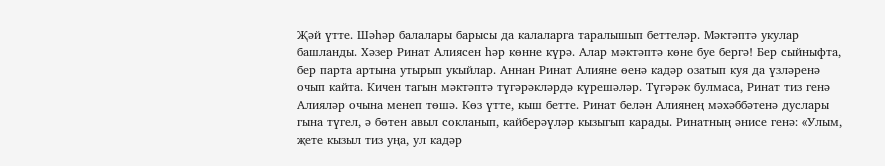Җәй үтте. Шәһәр балалары барысы да калаларга таралышып беттеләр. Мәктәптә укулар башланды. Хәзер Ринат Алиясен һәр көнне күрә. Алар мәктәптә көне буе бергә! Бер сыйныфта, бер парта артына утырып укыйлар. Аннан Ринат Алияне өенә кадәр озатып куя да үзләренә очып кайта. Кичен тагын мәктәптә түгәрәкләрдә күрешәләр. Түгәрәк булмаса, Ринат тиз генә Алияләр очына менеп төшә. Көз үтте, кыш бетте. Ринат белән Алиянең мәхәббәтенә дуслары гына түгел, ә бөтен авыл сокланып, кайберәүләр кызыгып карады. Ринатның әнисе генә: «Улым, җете кызыл тиз уңа, ул кадәр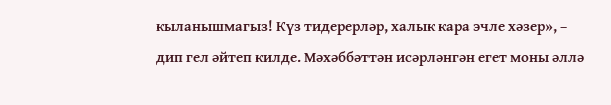кыланышмагыз! Күз тидерерләр, халык кара эчле хәзер», – дип гел әйтеп килде. Мәхәббәттән исәрләнгән егет моны әллә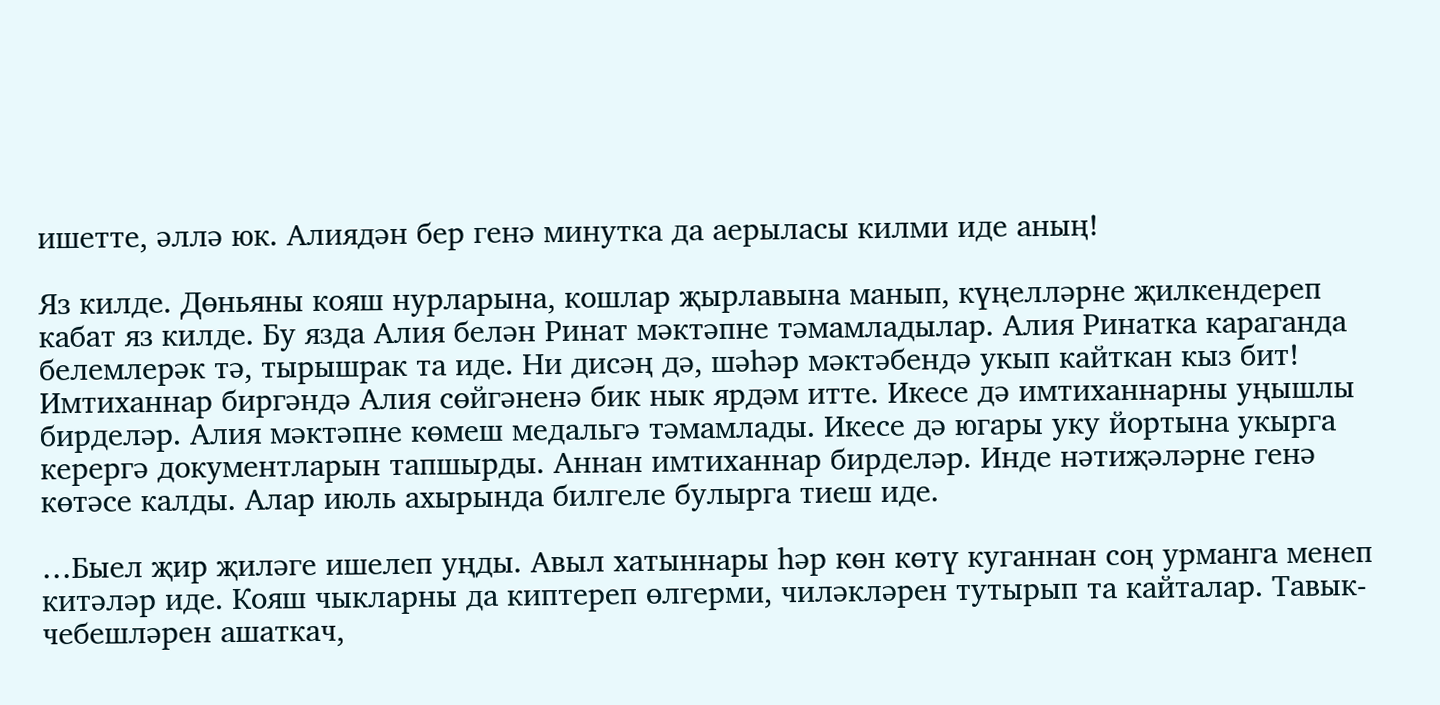ишетте, әллә юк. Алиядән бер генә минутка да аерыласы килми иде аның!

Яз килде. Дөньяны кояш нурларына, кошлар җырлавына манып, күңелләрне җилкендереп кабат яз килде. Бу язда Алия белән Ринат мәктәпне тәмамладылар. Алия Ринатка караганда белемлерәк тә, тырышрак та иде. Ни дисәң дә, шәһәр мәктәбендә укып кайткан кыз бит! Имтиханнар биргәндә Алия сөйгәненә бик нык ярдәм итте. Икесе дә имтиханнарны уңышлы бирделәр. Алия мәктәпне көмеш медальгә тәмамлады. Икесе дә югары уку йортына укырга керергә документларын тапшырды. Аннан имтиханнар бирделәр. Инде нәтиҗәләрне генә көтәсе калды. Алар июль ахырында билгеле булырга тиеш иде.

…Быел җир җиләге ишелеп уңды. Авыл хатыннары һәр көн көтү куганнан соң урманга менеп китәләр иде. Кояш чыкларны да киптереп өлгерми, чиләкләрен тутырып та кайталар. Тавык-чебешләрен ашаткач,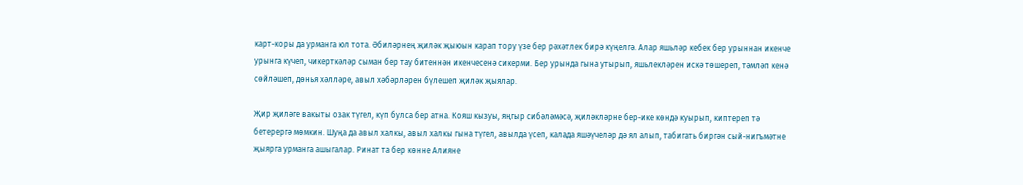карт-коры да урманга юл тота. Әбиләрнең җиләк җыюын карап тору үзе бер рәхәтлек бирә күңелгә. Алар яшьләр кебек бер урыннан икенче урынга күчеп, чикерткәләр сыман бер тау битеннән икенчесенә сикерми. Бер урында гына утырып, яшьлекләрен искә төшереп, тәмләп кенә сөйләшеп, дөнья хәлләре, авыл хәбәрләрен бүлешеп җиләк җыялар.

Җир җиләге вакыты озак түгел, күп булса бер атна. Кояш кызуы, яңгыр сибәләмәсә, җиләкләрне бер-ике көндә куырып, киптереп тә бетерергә мөмкин. Шуңа да авыл халкы, авыл халкы гына түгел, авылда үсеп, калада яшәүчеләр дә ял алып, табигать биргән сый-нигъмәтне җыярга урманга ашыгалар. Ринат та бер көнне Алияне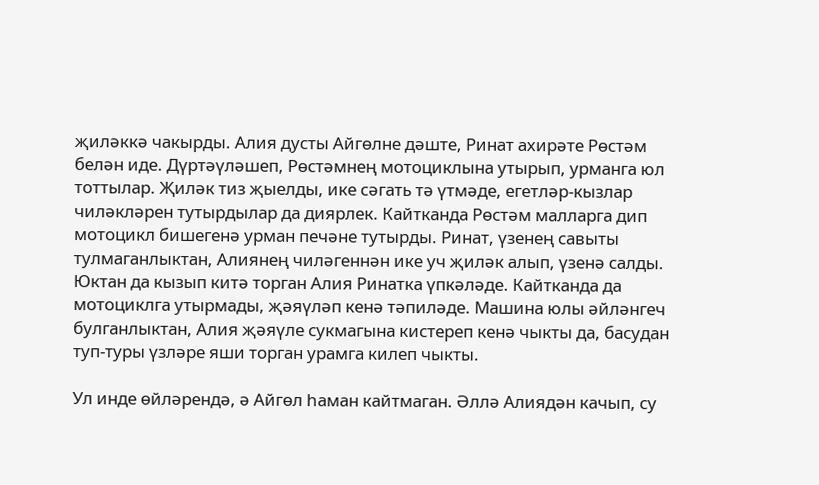җиләккә чакырды. Алия дусты Айгөлне дәште, Ринат ахирәте Рөстәм белән иде. Дүртәүләшеп, Рөстәмнең мотоциклына утырып, урманга юл тоттылар. Җиләк тиз җыелды, ике сәгать тә үтмәде, егетләр-кызлар чиләкләрен тутырдылар да диярлек. Кайтканда Рөстәм малларга дип мотоцикл бишегенә урман печәне тутырды. Ринат, үзенең савыты тулмаганлыктан, Алиянең чиләгеннән ике уч җиләк алып, үзенә салды. Юктан да кызып китә торган Алия Ринатка үпкәләде. Кайтканда да мотоциклга утырмады, җәяүләп кенә тәпиләде. Машина юлы әйләнгеч булганлыктан, Алия җәяүле сукмагына кистереп кенә чыкты да, басудан туп-туры үзләре яши торган урамга килеп чыкты.

Ул инде өйләрендә, ә Айгөл һаман кайтмаган. Әллә Алиядән качып, су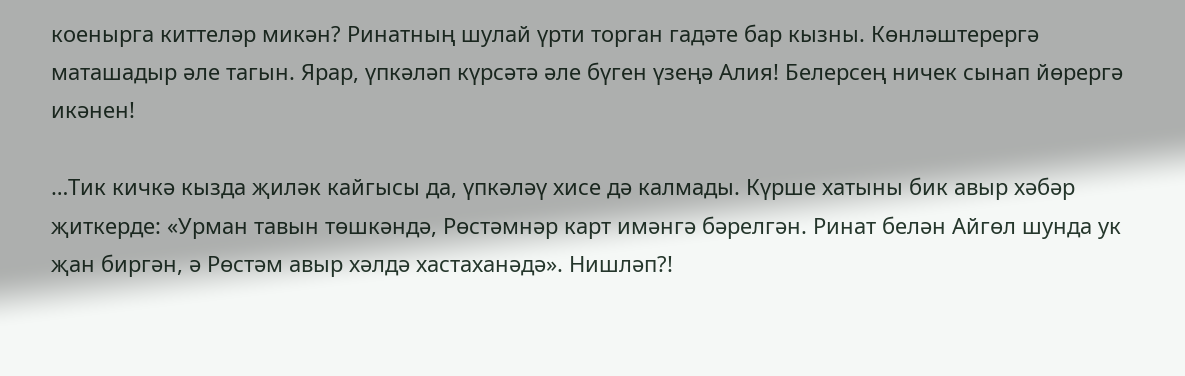коенырга киттеләр микән? Ринатның шулай үрти торган гадәте бар кызны. Көнләштерергә маташадыр әле тагын. Ярар, үпкәләп күрсәтә әле бүген үзеңә Алия! Белерсең ничек сынап йөрергә икәнен!

…Тик кичкә кызда җиләк кайгысы да, үпкәләү хисе дә калмады. Күрше хатыны бик авыр хәбәр җиткерде: «Урман тавын төшкәндә, Рөстәмнәр карт имәнгә бәрелгән. Ринат белән Айгөл шунда ук җан биргән, ә Рөстәм авыр хәлдә хастаханәдә». Нишләп?!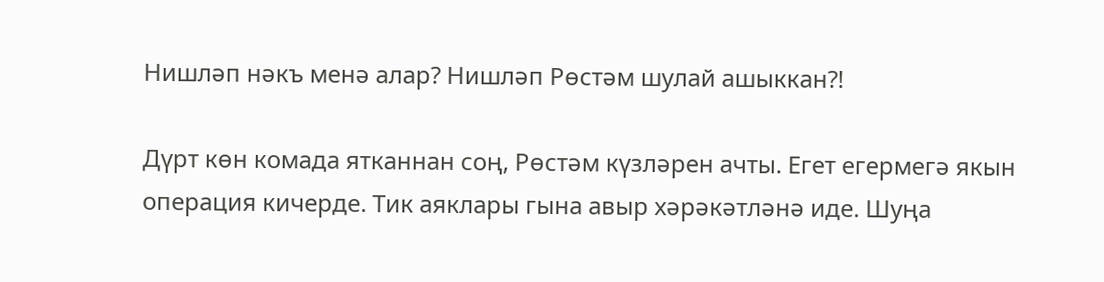Нишләп нәкъ менә алар? Нишләп Рөстәм шулай ашыккан?!

Дүрт көн комада ятканнан соң, Рөстәм күзләрен ачты. Егет егермегә якын операция кичерде. Тик аяклары гына авыр хәрәкәтләнә иде. Шуңа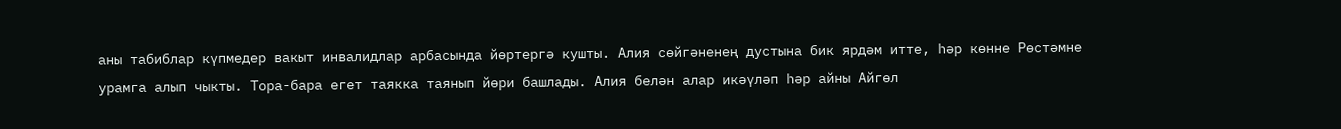аны табиблар күпмедер вакыт инвалидлар арбасында йөртергә кушты. Алия сөйгәненең дустына бик ярдәм итте, һәр көнне Рөстәмне урамга алып чыкты. Тора-бара егет таякка таянып йөри башлады. Алия белән алар икәүләп һәр айны Айгөл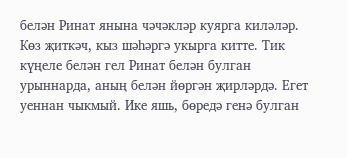белән Ринат янына чәчәкләр куярга киләләр. Көз җиткәч, кыз шәһәргә укырга китте. Тик күңеле белән гел Ринат белән булган урыннарда, аның белән йөргән җирләрдә. Егет уеннан чыкмый. Ике яшь, бөредә генә булган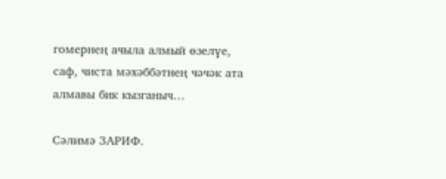гомернең ачыла алмый өзелүе, саф, чиста мәхәббәтнең чәчәк ата алмавы бик кызганыч…

Сәлимә ЗАРИФ.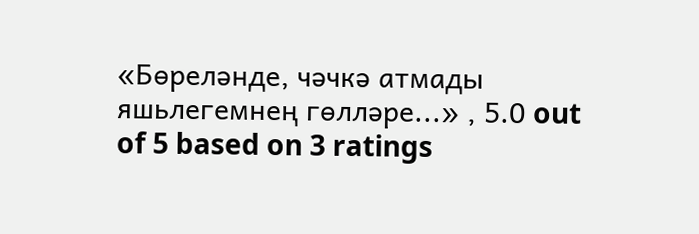«Бөреләнде, чәчкә атмады яшьлегемнең гөлләре...» , 5.0 out of 5 based on 3 ratings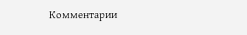Комментарии